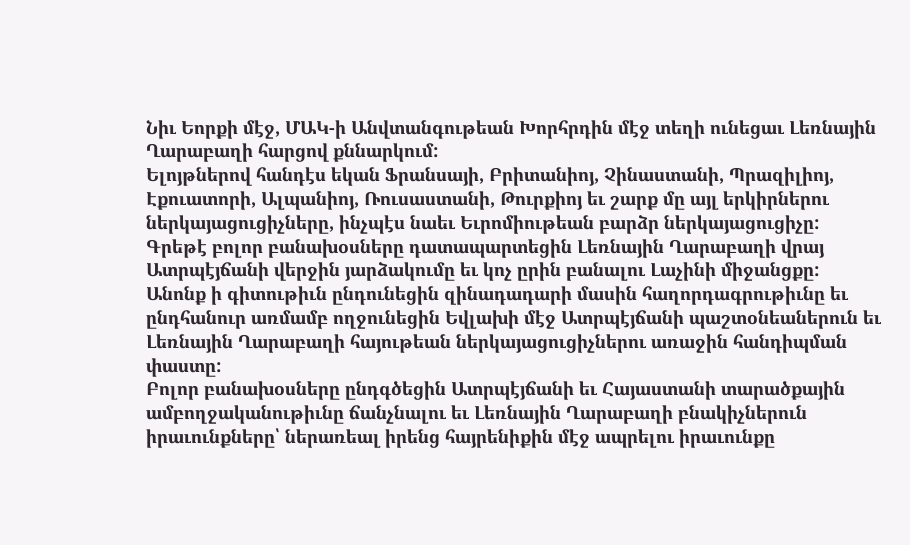Նիւ Եորքի մէջ, ՄԱԿ-ի Անվտանգութեան Խորհրդին մէջ տեղի ունեցաւ Լեռնային Ղարաբաղի հարցով քննարկում:
Ելոյթներով հանդէս եկան Ֆրանսայի, Բրիտանիոյ, Չինաստանի, Պրազիլիոյ, Էքուատորի, Ալպանիոյ, Ռուսաստանի, Թուրքիոյ եւ շարք մը այլ երկիրներու ներկայացուցիչները, ինչպէս նաեւ Եւրոմիութեան բարձր ներկայացուցիչը:
Գրեթէ բոլոր բանախօսները դատապարտեցին Լեռնային Ղարաբաղի վրայ Ատրպէյճանի վերջին յարձակումը եւ կոչ ըրին բանալու Լաչինի միջանցքը:
Անոնք ի գիտութիւն ընդունեցին զինադադարի մասին հաղորդագրութիւնը եւ ընդհանուր առմամբ ողջունեցին Եվլախի մէջ Ատրպէյճանի պաշտօնեաներուն եւ Լեռնային Ղարաբաղի հայութեան ներկայացուցիչներու առաջին հանդիպման փաստը:
Բոլոր բանախօսները ընդգծեցին Ատրպէյճանի եւ Հայաստանի տարածքային ամբողջականութիւնը ճանչնալու եւ Լեռնային Ղարաբաղի բնակիչներուն իրաւունքները՝ ներառեալ իրենց հայրենիքին մէջ ապրելու իրաւունքը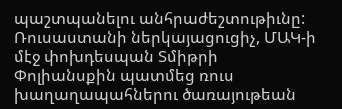պաշտպանելու անհրաժեշտութիւնը:
Ռուսաստանի ներկայացուցիչ, ՄԱԿ-ի մէջ փոխդեսպան Տմիթրի Փոլիանսքին պատմեց ռուս խաղաղապահներու ծառայութեան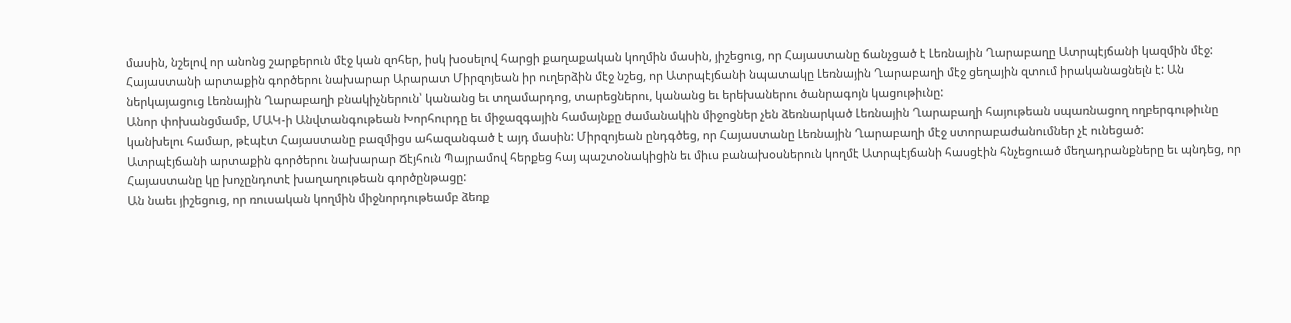մասին, նշելով որ անոնց շարքերուն մէջ կան զոհեր, իսկ խօսելով հարցի քաղաքական կողմին մասին, յիշեցուց, որ Հայաստանը ճանչցած է Լեռնային Ղարաբաղը Ատրպէյճանի կազմին մէջ:
Հայաստանի արտաքին գործերու նախարար Արարատ Միրզոյեան իր ուղերձին մէջ նշեց, որ Ատրպէյճանի նպատակը Լեռնային Ղարաբաղի մէջ ցեղային զտում իրականացնելն է: Ան ներկայացուց Լեռնային Ղարաբաղի բնակիչներուն՝ կանանց եւ տղամարդոց, տարեցներու, կանանց եւ երեխաներու ծանրագոյն կացութիւնը:
Անոր փոխանցմամբ, ՄԱԿ-ի Անվտանգութեան Խորհուրդը եւ միջազգային համայնքը ժամանակին միջոցներ չեն ձեռնարկած Լեռնային Ղարաբաղի հայութեան սպառնացող ողբերգութիւնը կանխելու համար, թէպէտ Հայաստանը բազմիցս ահազանգած է այդ մասին: Միրզոյեան ընդգծեց, որ Հայաստանը Լեռնային Ղարաբաղի մէջ ստորաբաժանումներ չէ ունեցած:
Ատրպէյճանի արտաքին գործերու նախարար Ճէյհուն Պայրամով հերքեց հայ պաշտօնակիցին եւ միւս բանախօսներուն կողմէ Ատրպէյճանի հասցէին հնչեցուած մեղադրանքները եւ պնդեց, որ Հայաստանը կը խոչընդոտէ խաղաղութեան գործընթացը:
Ան նաեւ յիշեցուց, որ ռուսական կողմին միջնորդութեամբ ձեռք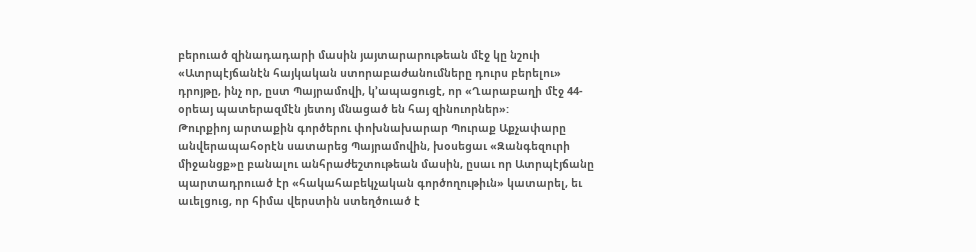բերուած զինադադարի մասին յայտարարութեան մէջ կը նշուի «Ատրպէյճանէն հայկական ստորաբաժանումները դուրս բերելու» դրոյթը, ինչ որ, ըստ Պայրամովի, կ’ապացուցէ, որ «Ղարաբաղի մէջ 44-օրեայ պատերազմէն յետոյ մնացած են հայ զինուորներ»:
Թուրքիոյ արտաքին գործերու փոխնախարար Պուրաք Աքչափարը անվերապահօրէն սատարեց Պայրամովին, խօսեցաւ «Զանգեզուրի միջանցք»ը բանալու անհրաժեշտութեան մասին, ըսաւ որ Ատրպէյճանը պարտադրուած էր «հակահաբեկչական գործողութիւն» կատարել, եւ աւելցուց, որ հիմա վերստին ստեղծուած է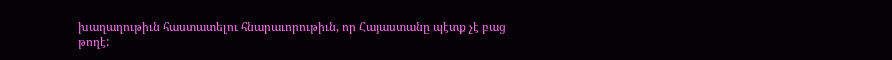խաղաղութիւն հաստատելու հնարաւորութիւն, որ Հայաստանը պէտք չէ բաց թողէ: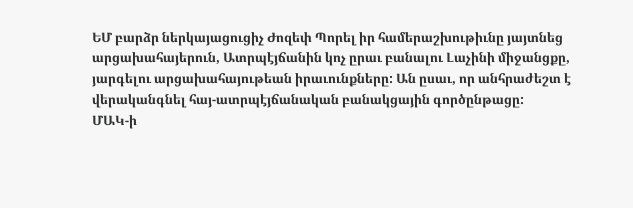ԵՄ բարձր ներկայացուցիչ Ժոզեփ Պորել իր համերաշխութիւնը յայտնեց արցախահայերուն, Ատրպէյճանին կոչ ըրաւ բանալու Լաչինի միջանցքը, յարգելու արցախահայութեան իրաւունքները: Ան ըսաւ, որ անհրաժեշտ է վերականգնել հայ-ատրպէյճանական բանակցային գործընթացը:
ՄԱԿ-ի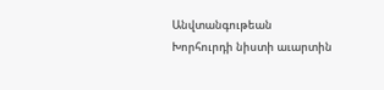Անվտանգութեան Խորհուրդի նիստի աւարտին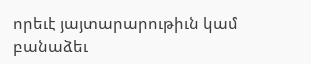որեւէ յայտարարութիւն կամ բանաձեւ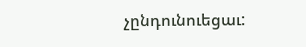չընդունուեցաւ: